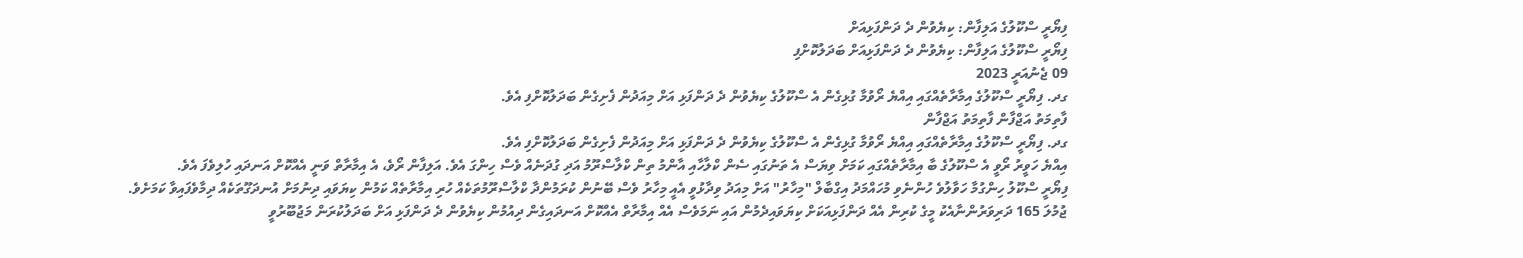ފިޔޯރީ ސްކޫލުގެ އަލިފާން: ކިޔެވުން ދެ ދަންފަޅިއަށް
ފިޔޯރީ ސްކޫލުގެ އަލިފާން: ކިޔެވުން ދެ ދަންފަޅިއަށް ބަދަލުކޮށްފި
09 ޖެނުއަރީ 2023
ގދ. ފިޔޯރީ ސްކޫލުގެ އިމާރާތެއްގައި އިއްޔެ ރޯވުމާ ގުޅިގެން އެ ސްކޫލުގެ ކިޔެވުން ދެ ދަންފަޅި އަށް މިއަދުން ފެށިގެން ބަދަލުކޮށްފި އެވެ.
ފާތިމަތު އަޖްފާން ފާތިމަތު އަޖްފާން
ގދ. ފިޔޯރީ ސްކޫލުގެ އިމާރާތެއްގައި އިއްޔެ ރޯވުމާ ގުޅިގެން އެ ސްކޫލުގެ ކިޔެވުން ދެ ދަންފަޅި އަށް މިއަދުން ފެށިގެން ބަދަލުކޮށްފި އެވެ.
އިއްޔެ ހަވީރު ރޯވީ އެ ސްކޫލުގެ ބާ އިމާރާތެއްގައި ކަމަށް ވިޔަސް އެ ތަނުގައި ސެން ކްލާހާއި އާންމު ތިން ކްލާސްރޫމު އަދި ގުދަނެއް ވެސް ހިންގަ އެވެ. އަލިފާން ރޯވެ، އެ އިމާރާތް ވަނީ އެއްކޮށް އަނދައި ހުލިވެފަ އެވެ.
ފިޔޯރީ ސްކޫލު ހިންގުމާ ހަވާލުވެ ހުންނެވި މުހައްމަދު އިގްބާލް "މިހާރު" އަށް މިއަދު ވިދާޅުވީ އެއީ މިހާރު ވެސް ބޭނުން ކުރަމުންދާ ކްލާސްރޫމުތަކެއް ހުރި އިމާރާތެއް ކަމުން ކިޔަވައި ދިނުމަށް އުނދަގޫތަކެއް ދިމާވެފައިވާ ކަމަށެވެ.
ޖުމުލަ 165 ދަރިވަރުންނާއެކު މީގެ ކުރިން އެއް ދަންފަޅިއަކަށް ކިޔަވައިދެމުން އައި ނަމަވެސް އެއް އިމާރާތް އެއްކޮށް އަނދައިގެން ދިއުމުން ކިޔެވުން ދެ ދަންފަޅި އަށް ބަދަލުކުރަން މަޖުބޫރުވީ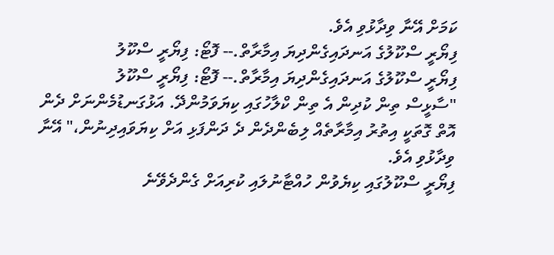ކަމަށް އޭނާ ވިދާޅުވި އެވެ.
ފިޔޯރީ ސްކޫލުގެ އަނދައިގެންދިޔަ އިމާރާތް.-- ފޮޓޯ: ފިޔޯރީ ސްކޫލު
ފިޔޯރީ ސްކޫލުގެ އަނދައިގެންދިޔަ އިމާރާތް.-- ފޮޓޯ: ފިޔޯރީ ސްކޫލު
"ސާޅީސް ތިން ކުދިން އެ ތިން ކްލާހުގައި ކިޔަވަމުންދޭ. އަޅުގަނޑުމެންނަށް ދެން އޮތް ގޮތަކީ އިތުރު އިމާރާތެއް ލިބެންދެން ދެ ދަންފަޅި އަށް ކިޔަވައިދިނުން،" އޭނާ ވިދާޅުވި އެވެ.
ފިޔޯރީ ސްކޫލުގައި ކިޔެވުން ހުއްޓާނުލައި ކުރިއަށް ގެންދެވޭނެ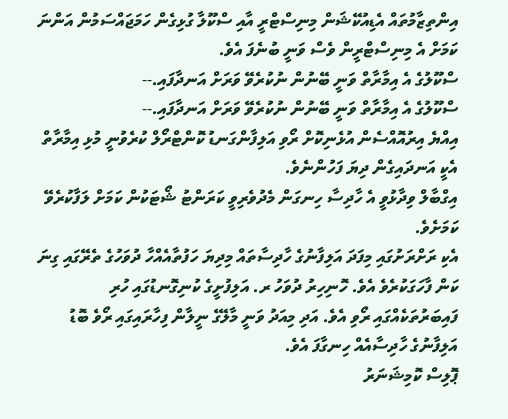އިންތިޒާމުތައް އެޑިއުކޭޝަން މިނިސްޓްރީ އާއި ސްކޫލާ ގުޅިގެން ހަމަޖައްސަމުން އަންނަ ކަމަށް އެ މިނިސްޓްރީން ވެސް ވަނީ ބުނެފަ އެވެ.
ސްކޫލުގެ އެ އިމާރާތް ވަނީ ބޭނުން ނުކުރެވޭ ވަރަށް އަނދާފައި.--
ސްކޫލުގެ އެ އިމާރާތް ވަނީ ބޭނުން ނުކުރެވޭ ވަރަށް އަނދާފައި.--
އިއްޔެ އިރުއޮއްސެން އުޅެނިކޮށް ރޯވި އަލިފާންގަނޑު ކޮންޓްރޯލް ކުރެވުނީ މުޅި އިމާރާތް އެކީ އަނދައިގެން ދިޔަ ފަހުންނެވެ.
އިގްބާލް ވިދާޅުވީ އެ ހާދިސާ ހިނގަން މެދުވެރިވީ ކަރަންޓު ޝޯޓަކުން ކަމަށް ލަފާކުރެވޭ ކަމަށެވެ.
އެކި ރަށްރަށުގައި މިފަދަ އަލިފާނުގެ ހާދިސާތައް މިދިޔަ ހަފުތާއެއްހާ ދުވަހުގެ ތެރޭގައި ގިނަ ކަން ފާހަގަކުރެވެ އެވެ. ހޮނިހިރު ދުވަހު ރ. އަލިފުށީގެ ކުނިގޮނޑުގައި ހުރި ފައިބަރުތަކެއްގައި ރޯވި އެވެ. އަދި މިއަދު ވަނީ މާލޭގެ ނީލާން ފިހާރައިގައި ރޯވެ ބޮޑު އަލިފާނުގެ ހާދިސާއެއް ހިނގާފަ އެވެ.
ޕޮލިސް ކޮމިޝަނަރު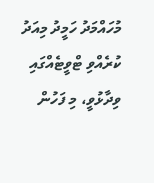މުހައްމަދު ހަމީދު މިއަދު ކުރެއްވި ޓްވީޓެއްގައި ވިދާޅުވީ، މި ފަހުން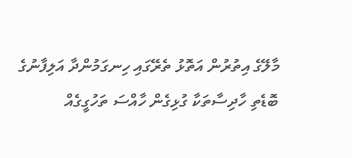މާލޭގެ އިތުރުން އަތޮޅު ތެރޭގައި ހިނގަމުންދާ އަލިފާނުގެ ބޮޑެތި ހާދިސާތަކާ ގުޅިގެން ހާއްސަ ތަހުގީގެއް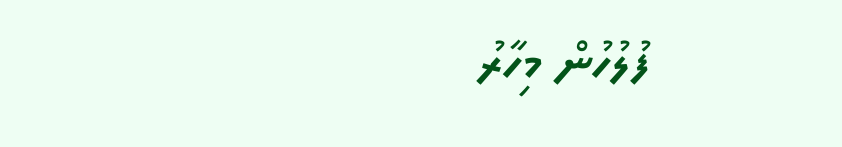ފުލުހުން މިހާރު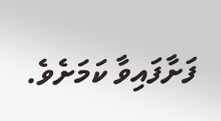ފަށާފައިވާ ކަމަށެވެ.